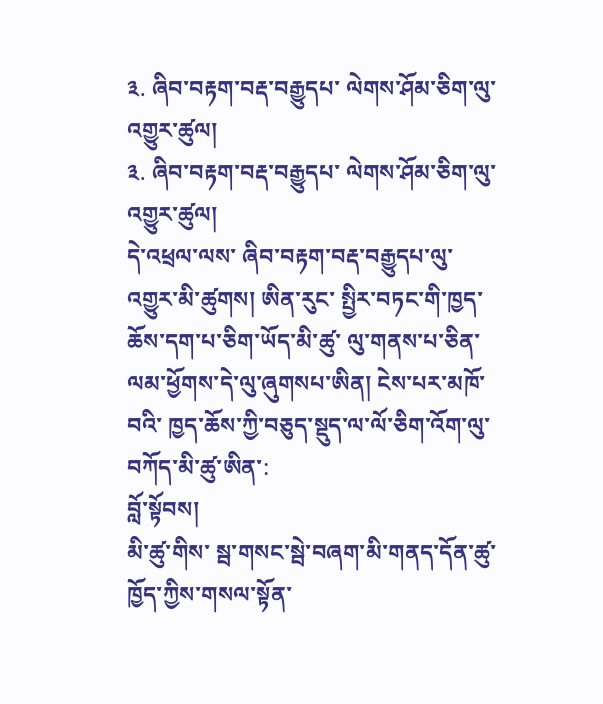༣. ཞིབ་བརྟག་བརྡ་བརྒྱུདཔ་ ལེགས་ཤོམ་ཅིག་ལུ་འགྱུར་ཚུལ།
༣. ཞིབ་བརྟག་བརྡ་བརྒྱུདཔ་ ལེགས་ཤོམ་ཅིག་ལུ་འགྱུར་ཚུལ།
དེ་འཕྲལ་ལས་ ཞིབ་བརྟག་བརྡ་བརྒྱུདཔ་ལུ་ འགྱུར་མི་ཚུགས། ཨིན་རུང་ སྤྱིར་བཏང་གི་ཁྱད་ཆོས་དག་པ་ཅིག་ཡོད་མི་ཚུ་ ལུ་གནས་པ་ཅིན་ ལམ་ཕྱོགས་དེ་ལུ་ཞུགསཔ་ཨིན། ངེས་པར་མཁོ་བའི་ ཁྱད་ཆོས་ཀྱི་བཅུད་སྡུད་ལ་ལོ་ཅིག་འོག་ལུ་བཀོད་མི་ཚུ་ཨིན་:
བློ་སྟོབས།
མི་ཚུ་གིས་ སྦ་གསང་སྦེ་བཞག་མི་གནད་དོན་ཚུ་ ཁྱོད་ཀྱིས་གསལ་སྟོན་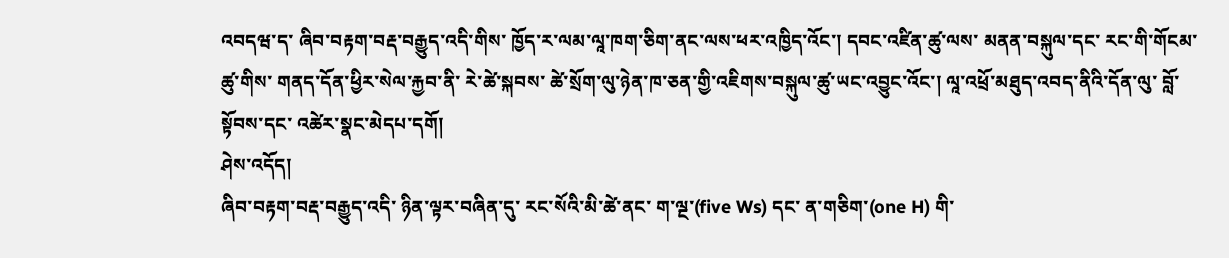འབདཝ་ད་ ཞིབ་བརྟག་བརྡ་བརྒྱུད་འདི་གིས་ ཁྱོད་ར་ལམ་ལཱ་ཁག་ཅིག་ནང་ལས་ཕར་འཁྱིད་འོང་། དབང་འཛིན་ཚུ་ལས་ མནན་བསྐུལ་དང་ རང་གི་གོངམ་ཚུ་གིས་ གནད་དོན་ཕྱིར་སེལ་རྐྱབ་ནི་ རེ་ཚེ་སྐབས་ ཚེ་སྲོག་ལུ་ཉེན་ཁ་ཅན་གྱི་འཇིགས་བསྐུལ་ཚུ་ཡང་འབྱུང་འོང་། ལཱ་འཕྲོ་མཐུད་འབད་ནིའི་དོན་ལུ་ བློ་སྟོབས་དང་ འཚེར་སྣང་མེདཔ་དགོ།
ཤེས་འདོད།
ཞིབ་བརྟག་བརྡ་བརྒྱུད་འདི་ ཉིན་ལྟར་བཞིན་དུ་ རང་སོའི་མི་ཚེ་ནང་ ག་ལྔ་(five Ws) དང་ ན་གཅིག་(one H) གི་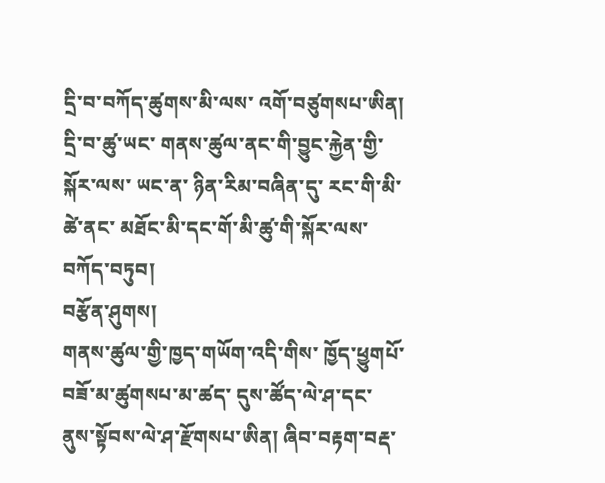དྲི་བ་བཀོད་ཚུགས་མི་ལས་ འགོ་བཙུགསཔ་ཨིན། དྲི་བ་ཚུ་ཡང་ གནས་ཚུལ་ནང་གི་བྱུང་རྐྱེན་གྱི་སྐོར་ལས་ ཡང་ན་ ཉིན་རིམ་བཞིན་དུ་ རང་གི་མི་ཚེ་ནང་ མཐོང་མི་དང་གོ་མི་ཚུ་གི་སྐོར་ལས་བཀོད་བཏུབ།
བརྩོན་ཤུགས།
གནས་ཚུལ་གྱི་ཁྱད་གཡོག་འདི་གིས་ ཁྱོད་ཕྱུགཔོ་བཟོ་མ་ཚུགསཔ་མ་ཚད་ དུས་ཚོད་ལེ་ཤ་དང་ ནུས་སྟོབས་ལེ་ཤ་རྫོགསཔ་ཨིན། ཞིབ་བརྟག་བརྡ་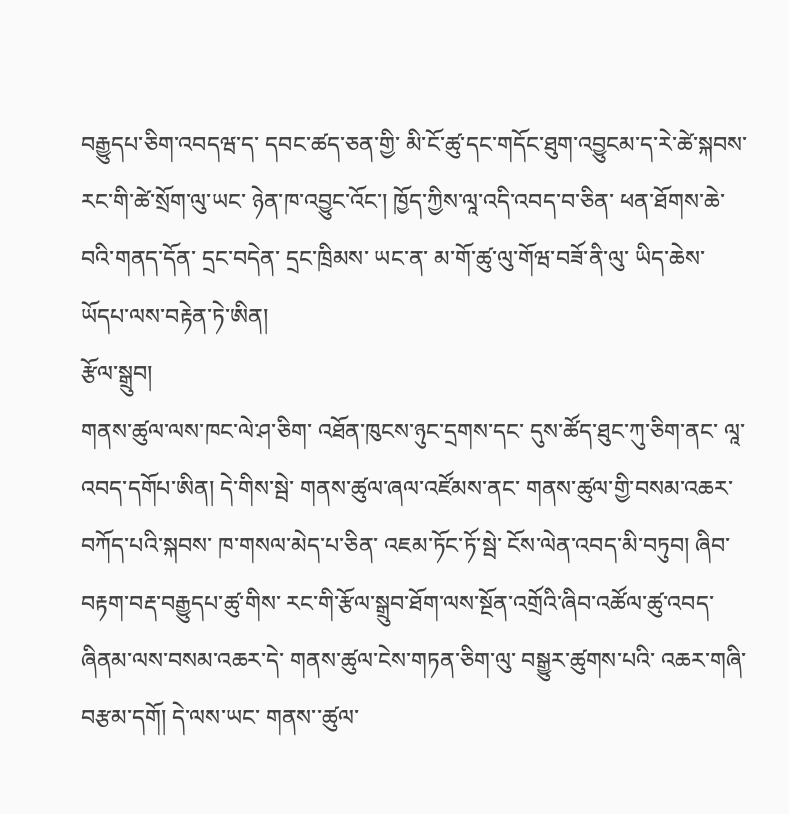བརྒྱུདཔ་ཅིག་འབདཝ་ད་ དབང་ཚད་ཅན་གྱི་ མི་ངོ་ཚུ་དང་གདོང་ཐུག་འབྱུངམ་ད་རེ་ཚེ་སྐབས་ རང་གི་ཚེ་སྲོག་ལུ་ཡང་ ཉེན་ཁ་འབྱུང་འོང་། ཁྱོད་ཀྱིས་ལཱ་འདི་འབད་བ་ཅིན་ ཕན་ཐོགས་ཆེ་བའི་གནད་དོན་ དྲང་བདེན་ དྲང་ཁྲིམས་ ཡང་ན་ མ་གོ་ཚུ་ལུ་གོཝ་བཟོ་ནི་ལུ་ ཡིད་ཆེས་ཡོདཔ་ལས་བརྟེན་ཏེ་ཨིན།
རྩོལ་སྒྲུབ།
གནས་ཚུལ་ལས་ཁང་ལེ་ཤ་ཅིག་ འཐོན་ཁུངས་ཉུང་དྲགས་དང་ དུས་ཚོད་ཐུང་ཀུ་ཅིག་ནང་ ལཱ་འབད་དགོཔ་ཨིན། དེ་གིས་སྦེ་ གནས་ཚུལ་ཞལ་འཛོམས་ནང་ གནས་ཚུལ་གྱི་བསམ་འཆར་བཀོད་པའི་སྐབས་ ཁ་གསལ་མེད་པ་ཅིན་ འཇམ་ཏོང་ཏོ་སྦེ་ ངོས་ལེན་འབད་མི་བཏུབ། ཞིབ་བརྟག་བརྡ་བརྒྱུདཔ་ཚུ་གིས་ རང་གི་རྩོལ་སྒྲུབ་ཐོག་ལས་སྔོན་འགྲོའི་ཞིབ་འཚོལ་ཚུ་འབད་ཞིནམ་ལས་བསམ་འཆར་དེ་ གནས་ཚུལ་ངེས་གཏན་ཅིག་ལུ་ བསྒྱུར་ཚུགས་པའི་ འཆར་གཞི་བརྩམ་དགོ། དེ་ལས་ཡང་ གནས་་ཚུལ་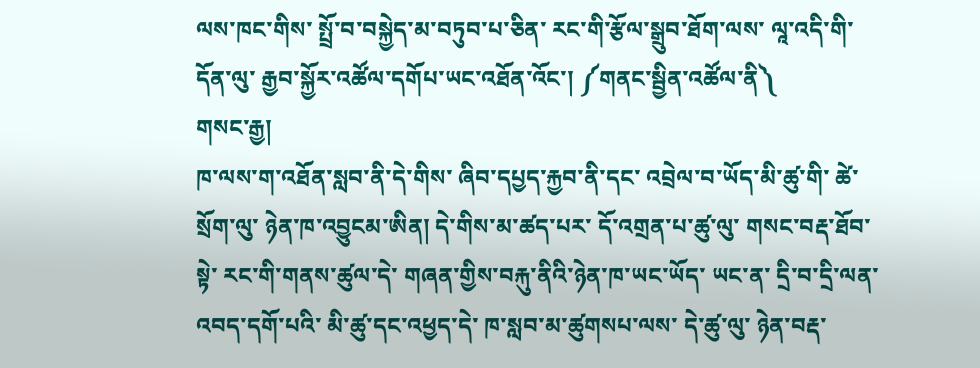ལས་ཁང་གིས་ སྤྲོ་བ་བསྐྱེད་མ་བཏུབ་པ་ཅིན་ རང་གི་རྩོལ་སྒྲུབ་ཐོག་ལས་ ལཱ་འདི་གི་དོན་ལུ་ རྒྱབ་སྐྱོར་འཚོལ་དགོཔ་ཡང་འཐོན་འོང་། ༼གནང་སྦྱིན་འཚོལ་ནི༽
གསང་རྒྱ།
ཁ་ལས་ག་འཐོན་སླབ་ནི་དེ་གིས་ ཞིབ་དཔྱད་རྐྱབ་ནི་དང་ འབྲེལ་བ་ཡོད་མི་ཚུ་གི་ ཚེ་སྲོག་ལུ་ ཉེན་ཁ་འབྱུངམ་ཨིན། དེ་གིས་མ་ཚད་པར་ དོ་འགྲན་པ་ཚུ་ལུ་ གསང་བརྡ་ཐོབ་སྟེ་ རང་གི་གནས་ཚུལ་དེ་ གཞན་གྱིས་བརྐུ་ནིའི་ཉེན་ཁ་ཡང་ཡོད་ ཡང་ན་ དྲི་བ་དྲི་ལན་འབད་དགོ་པའི་ མི་ཚུ་དང་འཕྱད་དེ་ ཁ་སླབ་མ་ཚུགསཔ་ལས་ དེ་ཚུ་ལུ་ ཉེན་བརྡ་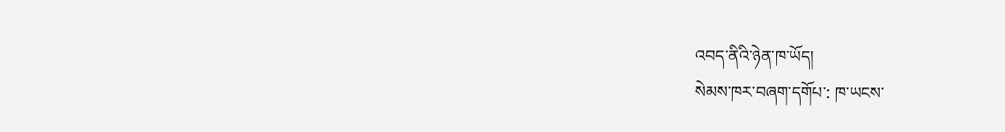འབད་ནིའི་ཉེན་ཁ་ཡོད།
སེམས་ཁར་བཞག་དགོཔ་: ཁ་ཡངས་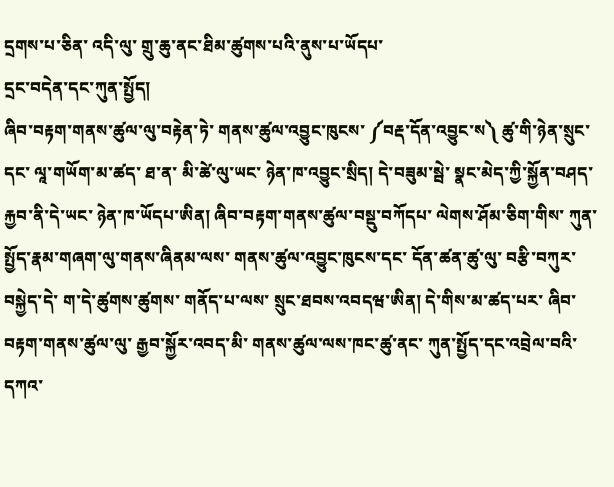དྲགས་པ་ཅིན་ འདི་ལུ་ གྲུ་ཆུ་ནང་ཐིམ་ཚུགས་པའི་ནུས་པ་ཡོདཔ་
དྲང་བདེན་དང་ཀུན་སྤྱོད།
ཞིབ་བརྟག་གནས་ཚུལ་ལུ་བརྟེན་ཏེ་ གནས་ཚུལ་འབྱུང་ཁུངས་ ༼བརྡ་དོན་འབྱུང་ས༽ ཚུ་གི་ཉེན་སྲུང་དང་ ལཱ་གཡོག་མ་ཚད་ ཐ་ན་ མི་ཚེ་ལུ་ཡང་ ཉེན་ཁ་འབྱུང་སྲིད། དེ་བཟུམ་སྦེ་ སྣང་མེད་ཀྱི་སྐྱོན་བཤད་རྐྱབ་ནི་དེ་ཡང་ ཉེན་ཁ་ཡོདཔ་ཨིན། ཞིབ་བརྟག་གནས་ཚུལ་བསྡུ་བཀོདཔ་ ལེགས་ཤོམ་ཅིག་གིས་ ཀུན་སྤྱོད་རྣམ་གཞག་ལུ་གནས་ཞིནམ་ལས་ གནས་ཚུལ་འབྱུང་ཁུངས་དང་ དོན་ཚན་ཚུ་ལུ་ བརྩི་བཀུར་བསྐྱེད་དེ་ ག་དེ་ཚུགས་ཚུགས་ གནོད་པ་ལས་ སྲུང་ཐབས་འབདཝ་ཨིན། དེ་གིས་མ་ཚད་པར་ ཞིབ་བརྟག་གནས་ཚུལ་ལུ་ རྒྱབ་སྐྱོར་འབད་མི་ གནས་ཚུལ་ལས་ཁང་ཚུ་ནང་ ཀུན་སྤྱོད་དང་འབྲེལ་བའི་དཀའ་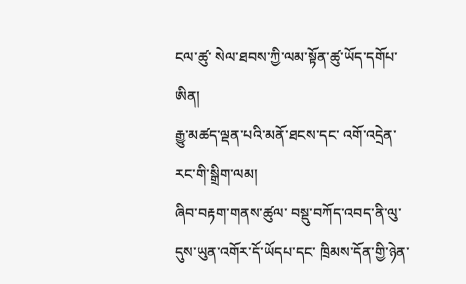ངལ་ཚུ་ སེལ་ཐབས་ཀྱི་ལམ་སྟོན་ཚུ་ཡོད་དགོཔ་ཨིན།
རྒྱུ་མཚད་ལྡན་པའི་མནོ་ཐངས་དང་ འགོ་འདྲེན་རང་གི་སྒྲིག་ལམ།
ཞིབ་བརྟག་གནས་ཚུལ་ བསྡུ་བཀོད་འབད་ནི་ལུ་ དུས་ཡུན་འགོར་དོ་ཡོདཔ་དང་ ཁྲིམས་དོན་གྱི་ཉེན་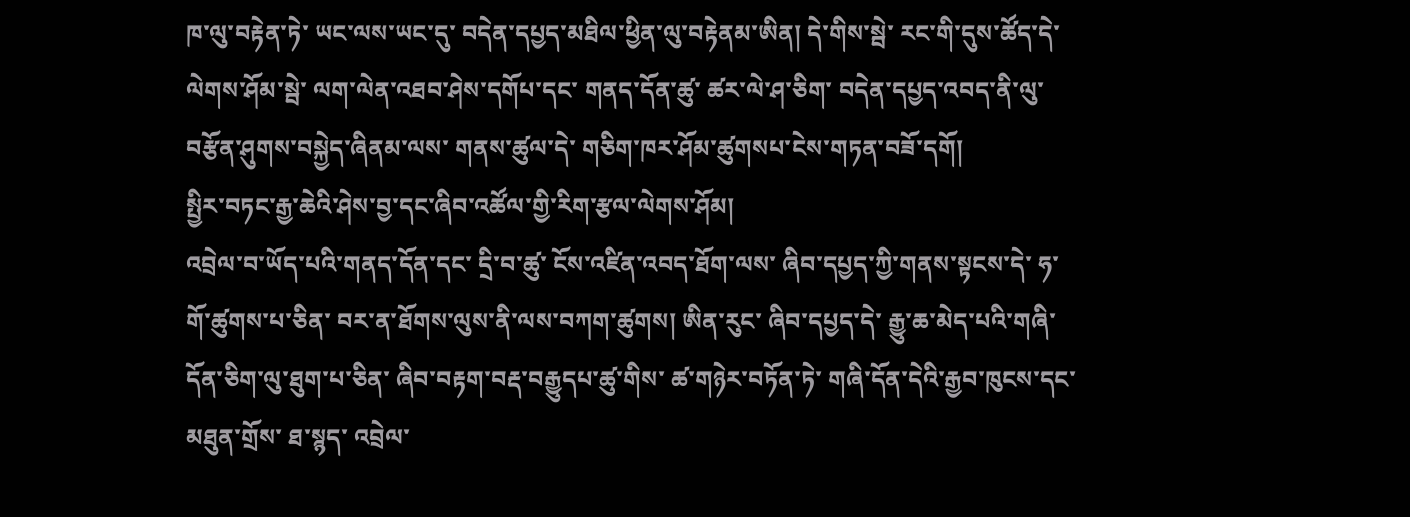ཁ་ལུ་བརྟེན་ཏེ་ ཡང་ལས་ཡང་དུ་ བདེན་དཔྱད་མཐིལ་ཕྱིན་ལུ་བརྟེནམ་ཨིན། དེ་གིས་སྦེ་ རང་གི་དུས་ཚོད་དེ་ ལེགས་ཤོམ་སྦེ་ ལག་ལེན་འཐབ་ཤེས་དགོཔ་དང་ གནད་དོན་ཚུ་ ཚར་ལེ་ཤ་ཅིག་ བདེན་དཔྱད་འབད་ནི་ལུ་ བརྩོན་ཤུགས་བསྐྱེད་ཞིནམ་ལས་ གནས་ཚུལ་དེ་ གཅིག་ཁར་ཤོམ་ཚུགསཔ་ངེས་གཏན་བཟོ་དགོ།
སྤྱིར་བཏང་རྒྱ་ཆེའི་ཤེས་བྱ་དང་ཞིབ་འཚོལ་གྱི་རིག་རྩལ་ལེགས་ཤོམ།
འབྲེལ་བ་ཡོད་པའི་གནད་དོན་དང་ དྲི་བ་ཚུ་ ངོས་འཛིན་འབད་ཐོག་ལས་ ཞིབ་དཔྱད་ཀྱི་གནས་སྟངས་དེ་ ཧ་གོ་ཚུགས་པ་ཅིན་ བར་ན་ཐོགས་ལུས་ནི་ལས་བཀག་ཚུགས། ཨིན་རུང་ ཞིབ་དཔྱད་དེ་ རྒྱུ་ཆ་མེད་པའི་གཞི་དོན་ཅིག་ལུ་ཐུག་པ་ཅིན་ ཞིབ་བརྟག་བརྡ་བརྒྱུདཔ་ཚུ་གིས་ ཚ་གཉེར་བཏོན་ཏེ་ གཞི་དོན་དེའི་རྒྱབ་ཁུངས་དང་ མཐུན་གྲོས་ ཐ་སྙད་ འབྲེལ་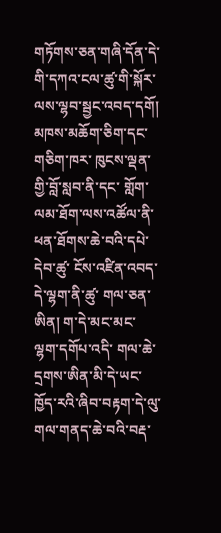གཏོགས་ཅན་གཞི་དོན་དེ་གི་དཀའ་ངལ་ཚུ་གི་སྐོར་ལས་ལྷབ་སྦྱང་འབད་དགོ། མཁས་མཆོག་ཅིག་དང་གཅིག་ཁར་ ཁུངས་ལྡན་གྱི་བློ་སླབ་ནི་དང་ གློག་ལམ་ཐོག་ལས་འཚོལ་ནི་ ཕན་ཐོགས་ཆེ་བའི་དཔེ་དེབ་ཚུ་ ངོས་འཛིན་འབད་དེ་ལྷག་ནི་ཚུ་ གལ་ཅན་ཨིན། ག་དེ་མང་མང་ ལྷག་དགོཔ་འདི་ གལ་ཆེ་དྲགས་ཨིན་མི་དེ་ཡང་ ཁྱོད་རའི་ཞིབ་བརྟག་དེ་ལུ་ གལ་གནད་ཆེ་བའི་བརྡ་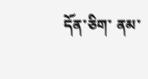དོན་ཅིག་ ནམ་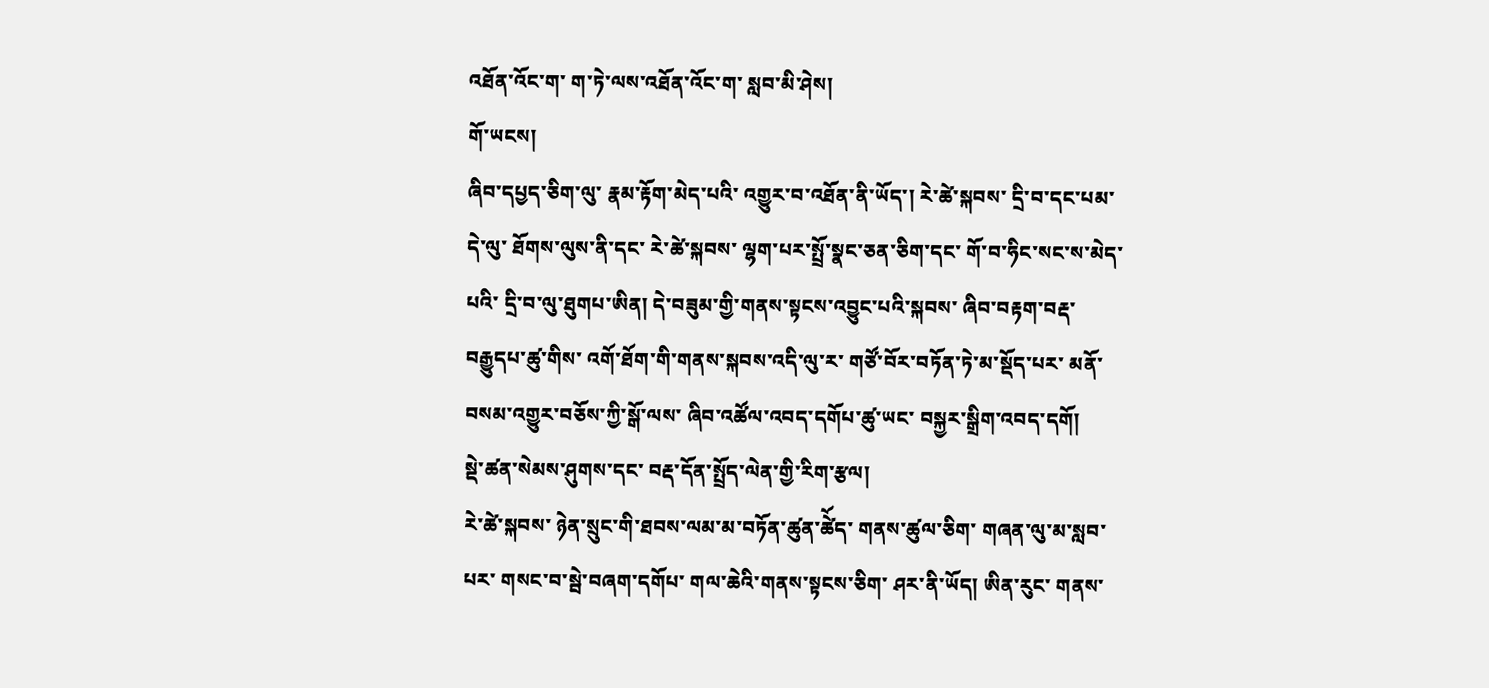འཐོན་འོང་ག་ ག་ཏེ་ལས་འཐོན་འོང་ག་ སླབ་མི་ཤེས།
གོ་ཡངས།
ཞིབ་དཔྱད་ཅིག་ལུ་ རྣམ་རྟོག་མེད་པའི་ འགྱུར་བ་འཐོན་ནི་ཡོད་། རེ་ཚེ་སྐབས་ དྲི་བ་དང་པམ་དེ་ལུ་ ཐོགས་ལུས་ནི་དང་ རེ་ཚེ་སྐབས་ ལྷག་པར་སྤྲོ་སྣང་ཅན་ཅིག་དང་ གོ་བ་ཧིང་སང་ས་མེད་པའི་ དྲི་བ་ལུ་ཐུགཔ་ཨིན། དེ་བཟུམ་གྱི་གནས་སྟངས་འབྱུང་པའི་སྐབས་ ཞིབ་བརྟག་བརྡ་བརྒྱུདཔ་ཚུ་གིས་ འགོ་ཐོག་གི་གནས་སྐབས་འདི་ལུ་ར་ གཙོ་བོར་བཏོན་ཏེ་མ་སྡོད་པར་ མནོ་བསམ་འགྱུར་བཅོས་ཀྱི་སྒོ་ལས་ ཞིབ་འཚོལ་འབད་དགོཔ་ཚུ་ཡང་ བསྐྱར་སྒྲིག་འབད་དགོ།
སྡེ་ཚན་སེམས་ཤུགས་དང་ བརྡ་དོན་སྤྲོད་ལེན་གྱི་རིག་རྩལ།
རེ་ཚེ་སྐབས་ ཉེན་སྲུང་གི་ཐབས་ལམ་མ་བཏོན་ཚུན་ཚེོད་ གནས་ཚུལ་ཅིག་ གཞན་ལུ་མ་སླབ་པར་ གསང་བ་སྦེ་བཞག་དགོཔ་ གལ་ཆེའི་གནས་སྟངས་ཅིག་ ཤར་ནི་ཡོད། ཨིན་རུང་ གནས་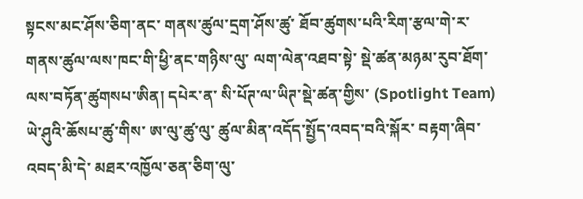སྟངས་མང་ཤོས་ཅིག་ནང་ གནས་ཚུལ་དྲག་ཤོས་ཚུ་ ཐོབ་ཚུགས་པའི་རིག་རྩལ་གེ་ར་ གནས་ཚུལ་ལས་ཁང་གི་ཕྱི་ནང་གཉིས་ལུ་ ལག་ལེན་འཐབ་སྟེ་ སྡེ་ཚན་མཉམ་རུབ་ཐོག་ལས་བཏོན་ཚུགསཔ་ཨིན། དཔེར་ན་ སི་པོཊ་ལ་ཡིཊ་སྡེ་ཚན་གྱིས་ (Spotlight Team) ཡེ་ཤུའི་ཆོསཔ་ཚུ་གིས་ ཨ་ལུ་ཚུ་ལུ་ ཚུལ་མིན་འདོད་སྤྱོད་འབད་བའི་སྐོར་ བརྟག་ཞིབ་འབད་མི་དེ་ མཐར་འཁྱོལ་ཅན་ཅིག་ལུ་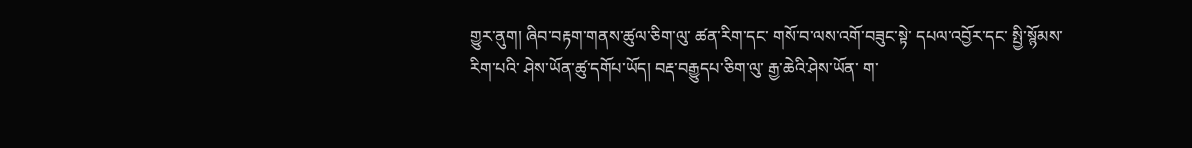གྱུར་ནུག། ཞིབ་བརྟག་གནས་ཚུལ་ཅིག་ལུ་ ཚན་རིག་དང་ གསོ་བ་ལས་འགོ་བཟུང་སྟེ་ དཔལ་འབྱོར་དང་ སྤྱི་སྙོམས་རིག་པའི་ ཤེས་ཡོན་ཚུ་དགོཔ་ཡོད། བརྡ་བརྒྱུདཔ་ཅིག་ལུ་ རྒྱ་ཆེའི་ཤེས་ཡོན་ ག་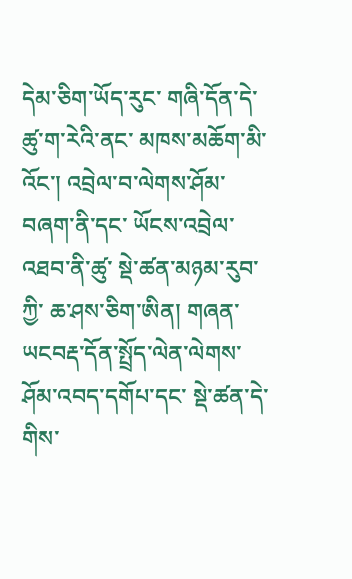དེམ་ཅིག་ཡོད་རུང་ གཞི་དོན་དེ་ཚུ་ག་རེའི་ནང་ མཁས་མཆོག་མི་འོང་། འབྲེལ་བ་ལེགས་ཤོམ་བཞག་ནི་དང་ ཡོངས་འབྲེལ་འཐབ་ནི་ཚུ་ སྡེ་ཚན་མཉམ་རུབ་ཀྱི་ ཆ་ཤས་ཅིག་ཨིན། གཞན་ཡངབརྡ་དོན་སྤྲོད་ལེན་ལེགས་ཤོམ་འབད་དགོཔ་དང་ སྡེ་ཚན་དེ་གིས་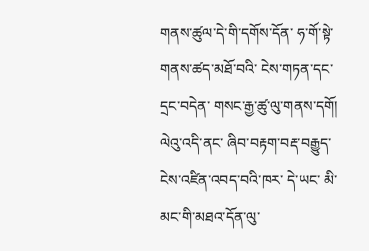གནས་ཚུལ་དེ་གི་དགོས་དོན་ ཧ་གོ་སྟེ་ གནས་ཚད་མཐོ་བའི་ ངེས་གཏན་དང་ དྲང་བདེན་ གསང་རྒྱ་ཚུ་ལུ་གནས་དགོ།
ལེའུ་འདི་ནང་ ཞིབ་བརྟག་བརྡ་བརྒྱུད་ངེས་འཛིན་འབད་བའི་ཁར་ དེ་ཡང་ མི་མང་གི་མཐའ་དོན་ལུ་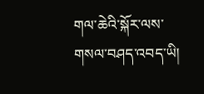གལ་ཆེའི་སྐོར་ལས་ གསལ་བཤད་འབད་ཡི།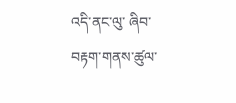འདི་ནང་ལུ་ ཞིབ་བརྟག་གནས་ཚུལ་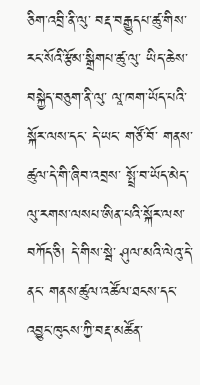ཅིག་འབྲི་ནི་ལུ་ བརྡ་བརྒྱུདཔ་ཚུ་གིས་ རང་སོའི་རྩོམ་སྒྲིགཔ་ཚུ་ལུ་ ཡིད་ཆེས་བསྐྱེད་བཅུག་ནི་ལུ་ ལཱ་ཁག་ཡོད་པའི་སྐོར་ལས་དང་ དེ་ཡང་ གཙོ་བོ་ གནས་ཚུལ་དེ་གི་ཞིབ་འབྲས་ སྤྲོ་བ་ཡོད་མེད་ལུ་རགས་ལསཔ་ཨིན་པའི་སྐོར་ལས་བཀོད་ཅི། དེ་གིས་སྦེ་ ཤུལ་མའི་ལེའུ་དེ་ནང་ གནས་ཚུལ་འཚོལ་ཐངས་དང་ འབྱུང་ཁུངས་ཀྱི་བརྡ་མཚོན་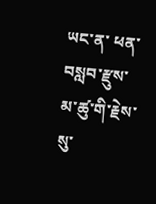ཡང་ན་ ཕན་བསླབ་རྫུས་མ་ཚུ་གི་རྗེས་སུ་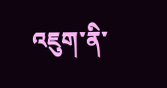འཇུག་ནི་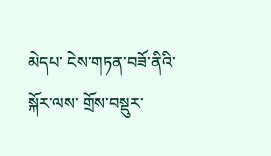མེདཔ་ ངེས་གཏན་བཟོ་ནིའི་སྐོར་ལས་ གྲོས་བསྡུར་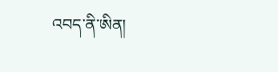འབད་ནི་ཨིན།